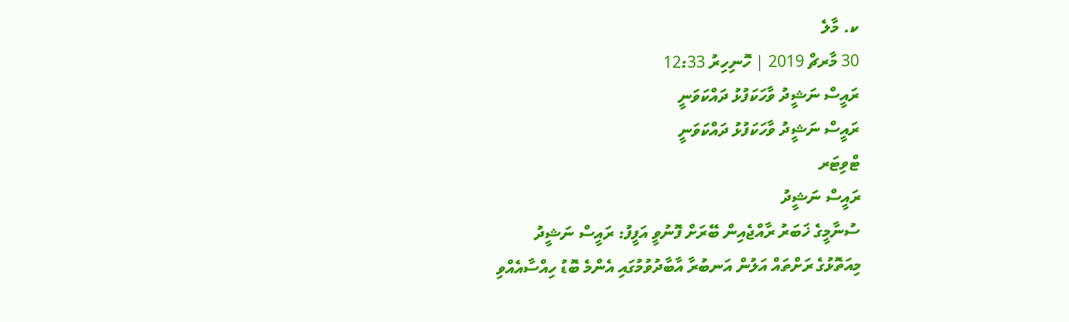ކ. މާލެ
30 މާރޗް 2019 | ހޮނިހިރު 12:33
ރައީސް ނަޝީދު ވާހަކަފުޅު ދައްކަވަނީ
ރައީސް ނަޝީދު ވާހަކަފުޅު ދައްކަވަނީ
ޓްވިޓަރ
ރައީސް ނަޝީދު
ސުނާމީގެ ޚަބަރު ރާއްޖެއިން ބޭރަށް ފޮނުވީ އަފީފު: ރައީސް ނަޝީދު
މިއަތޮޅުގެ ރަށްތައް އަލުން އަނބުރާ އާބާދުވުމުގައި އެންމެ ބޮޑު ހިއްސާއެއްވި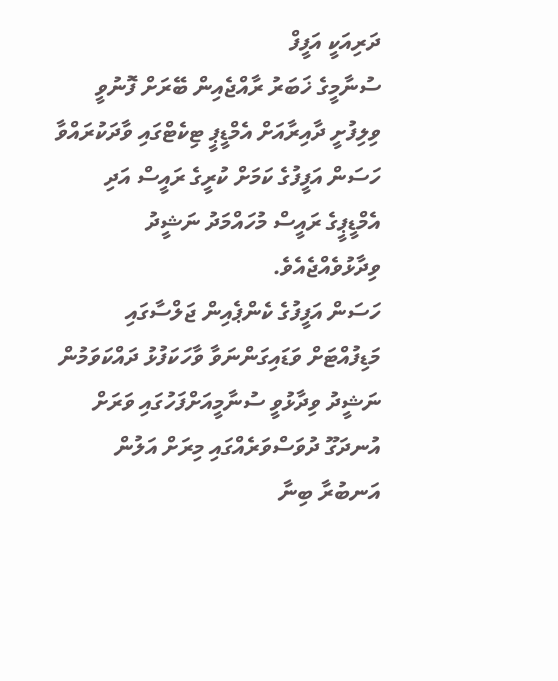ދަރިއަކީ އަފީފް
ސުނާމީގެ ޚަބަރު ރާއްޖެއިން ބޭރަށް ފޮނުވީ ވިލިފުށީ ދާއިރާއަށް އެމްޑީޕީ ޓިކެޓްގައި ވާދަކުރައްވާ ހަސަން އަފީފުގެ ކަމަށް ކުރީގެ ރައީސް އަދި އެމްޑީޕީގެ ރައީސް މުހައްމަދު ނަޝީދު ވިދާޅުވެއްޖެއެވެ.
ހަސަން އަފީފުގެ ކެންޕެއިން ޖަލްސާގައި މަޑިފުއްޓަށް ވަޑައިގަންނަވާ ވާހަކަފުޅު ދައްކަވަމުން ނަޝީދު ވިދާޅުވީ ސުނާމީއަށްފަހުގައި ވަރަށް އުނދަގޫ ދުވަސްވަރެއްގައި މިރަށް އަލުން އަނބުރާ ބިނާ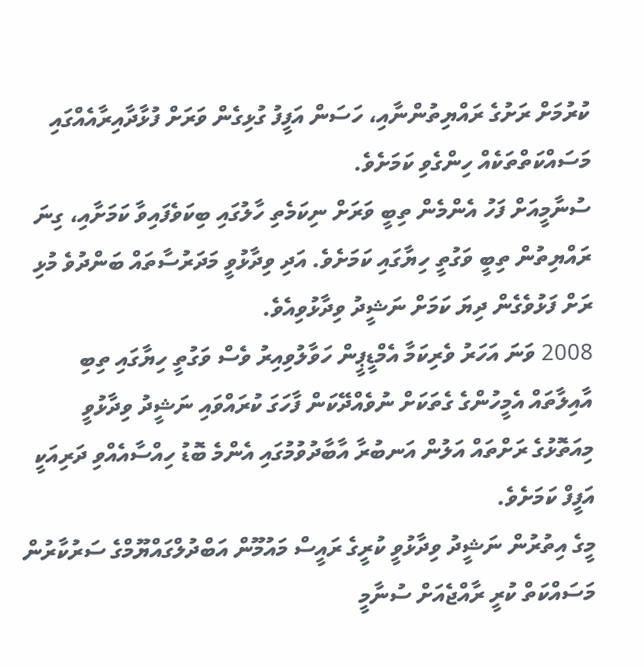ކުރުމަށް ރަށުގެ ރައްޔިތުންނާއި، ހަސަން އަފީފު ގުޅިގެން ވަރަށް ފުޅާދާއިރާއެއްގައި  މަސައްކަތްތަކެއް ހިންގެވި ކަމަށެވެ.
ސުނާމީއަށް ފަހު އެންމެން ތިބީ ވަރަށް ނިކަމެތި ހާލުގައި ބިކަވެފައިވާ ކަމަށާއި، ގިނަ ރައްޔިތުން ތިބީ ވަގުތީ ހިޔާގައި ކަމަށެވެ. އަދި ވިދާޅުވީ މަދަރުސާތައް ބަންދުވެ މުޅި ރަށް ފަޅުވެގެން ދިޔަ ކަމަށް ނަޝީދު ވިދާޅުވިއެވެ.
2008 ވަނަ އަހަރު ވެރިކަމާ އެމްޑީޕީން ހަވާލުވިއިރު ވެސް ވަގުތީ ހިޔާގައި ތިބި އާއިލާތައް އެމީހުންގެ ގެތަކަށް ނުވެއްދޭކަން ފާހަގަ ކުރައްވައި ނަޝީދު ވިދާޅުވީ މިއަތޮޅުގެ ރަށްތައް އަލުން އަނބުރާ އާބާދުވުމުގައި އެންމެ ބޮޑު ހިއްސާއެއްވި ދަރިއަކީ އަފީފް ކަމަށެވެ.
މީގެ އިތުރުން ނަޝީދު ވިދާޅުވީ ކުރީގެ ރައީސް މައުމޫން އަބްދުލްގައްޔޫމްގެ ސަރުކާރުން މަސައްކަތް ކުރީ ރާއްޖެއަށް ސުނާމީ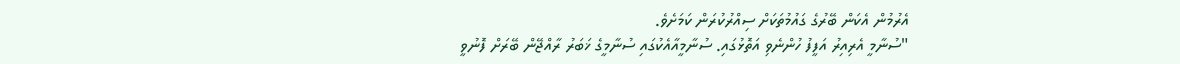އެރުމުން އެކަން ބޭރުގެ ގައުމުތަކަށް ސިއްރުކުރަން ކަމަށެވެ.
"ސުނާމީ އެރިއިރު އަފީފު ހުންނެވި އަތޮޅުގައި. ސުނާމީއާއެކުގައި ސުނާމީގެ ޚަބަރު ރާއްޖޭން ބޭރަށް ފޮނުވީ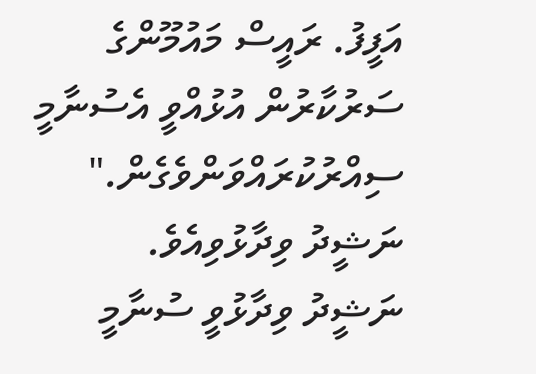އަފީފު. ރައީސް މައުމޫންގެ ސަރުކާރުން އުޅުއްވީ އެސުނާމީ ސިއްރުކުރައްވަންވެގެން." ނަޝީދު ވިދާޅުވިއެވެ.
ނަޝީދު ވިދާޅުވީ ސުނާމީ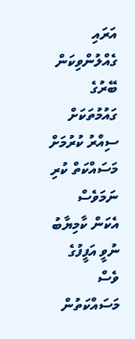އަރައި ގެއްލުންވިކަން ބޭރުގެ ގައުމުތަކަށް ސިއްރު ކުރުމަށް މަސައްކަތް ކުރި ނަމަވެސް އެކަން ކާމިޔާބު ނުވީ އަފީފުގެ ވެސް މަސައްކަތުން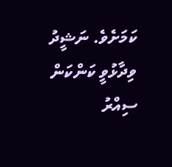ކަމަށެވެ. ނަޝީދު ވިދާޅުވީ ކަންކަން ސިއްރު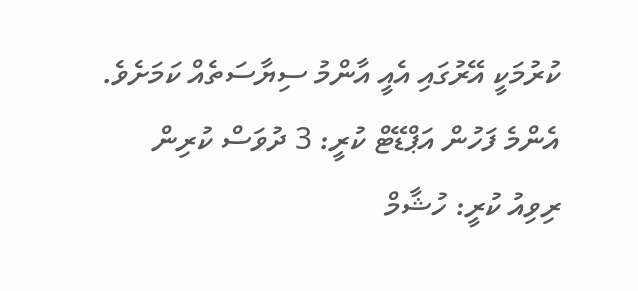ކުރުމަކީ އޭރުގައި އެއީ އާންމު ސިޔާސަތެއް ކަމަށެވެ.
އެންމެ ފަހުން އަޕްޑޭޓް ކުރީ: 3 ދުވަސް ކުރިން
ރިވިއު ކުރީ: ހުޝާމް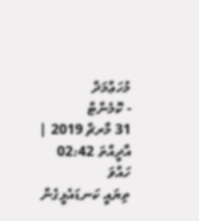މުހަޢްމަދް
- ކޮމެންޓް
31 މާރޗް 2019 | އާދީއްތަ 02:42
ހައްވަ
ތިޔައީ ކަނޑައެޅީގެން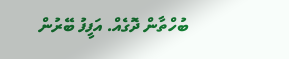ބުހްތާން ދޮގެއް. އަފީފު ބޭރުން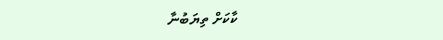ކާކަށް ތިޔަބުނާ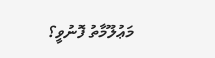މަޢުލޫމާތު ފޮނުވީ؟